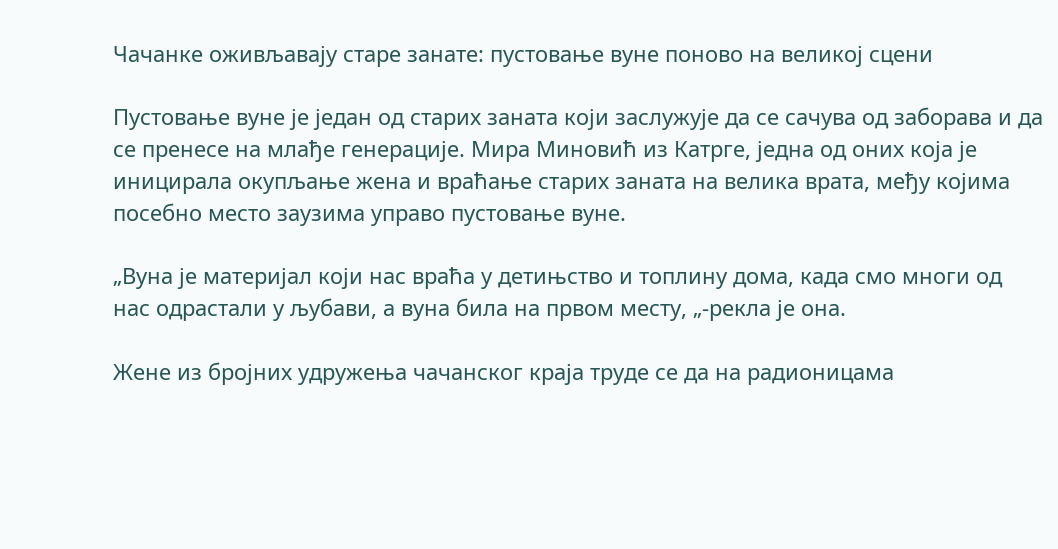Чачанке оживљавају старе занате: пустовање вуне поново на великој сцени

Пустовање вуне је један од старих заната који заслужује да се сачува од заборава и да се пренесе на млађе генерације. Мира Миновић из Катрге, једна од оних која је иницирала окупљање жена и враћање старих заната на велика врата, међу којима посебно место заузима управо пустовање вуне.

„Вуна је материјал који нас враћа у детињство и топлину дома, када смо многи од нас одрастали у љубави, а вуна била на првом месту, „-рекла је она.

Жене из бројних удружења чачанског краја труде се да на радионицама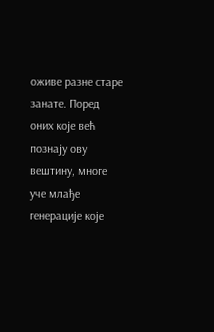оживе разне старе занате. Поред оних које већ познају ову вештину, многе уче млађе генерације које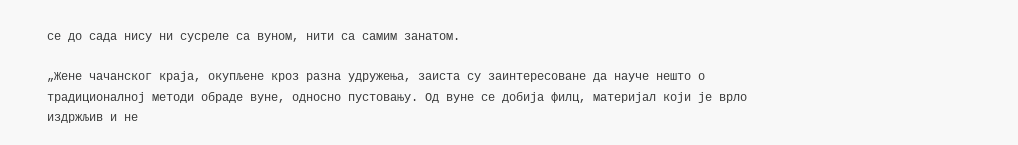се до сада нису ни сусреле са вуном, нити са самим занатом.

„Жене чачанског краја, окупљене кроз разна удружења, заиста су заинтересоване да науче нешто о традиционалној методи обраде вуне, односно пустовању. Од вуне се добија филц, материјал који је врло издржљив и не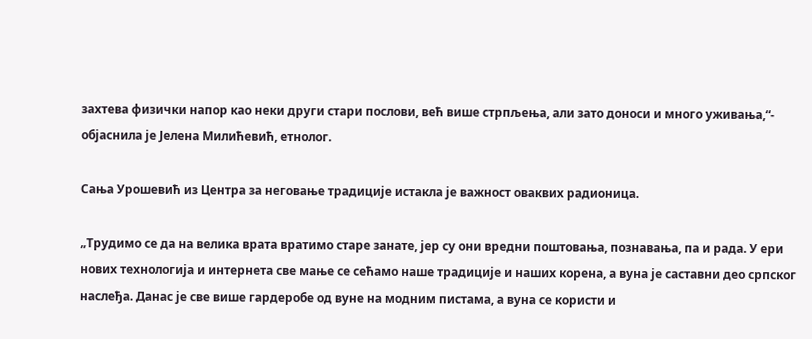захтева физички напор као неки други стари послови, већ више стрпљења, али зато доноси и много уживања,“- објаснила је Јелена Милићевић, етнолог.

Сања Урошевић из Центра за неговање традиције истакла је важност оваквих радионица.

„Трудимо се да на велика врата вратимо старе занате, јер су они вредни поштовања, познавања, па и рада. У ери нових технологија и интернета све мање се сећамо наше традиције и наших корена, а вуна је саставни део српског наслеђа. Данас је све више гардеробе од вуне на модним пистама, а вуна се користи и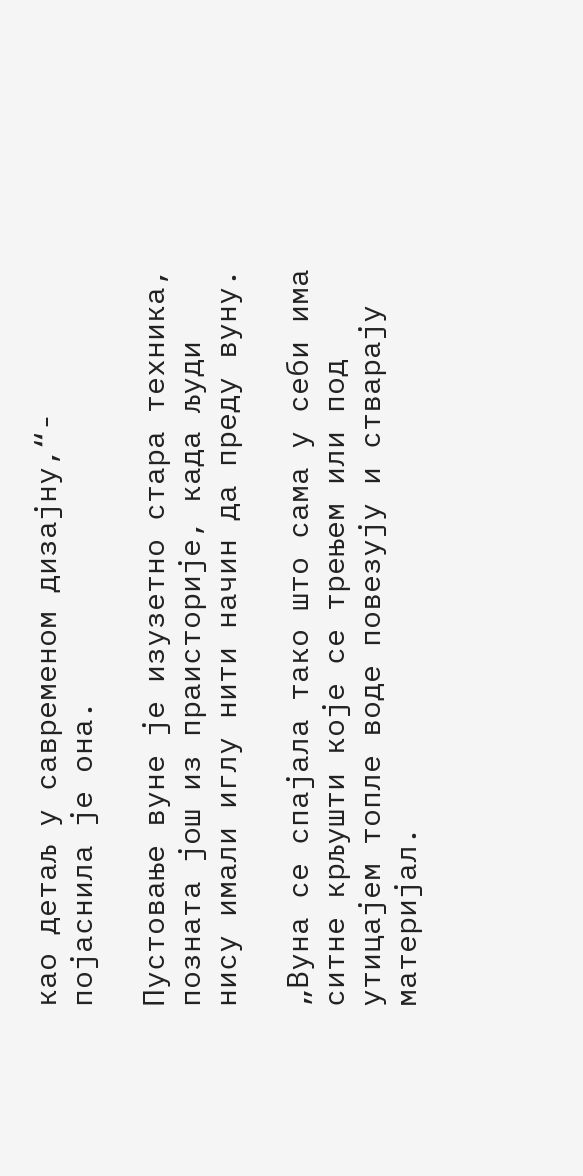као детаљ у савременом дизајну,“- појаснила је она.

Пустовање вуне је изузетно стара техника, позната још из праисторије, када људи нису имали иглу нити начин да преду вуну.

„Вуна се спајала тако што сама у себи има ситне крљушти које се трењем или под утицајем топле воде повезују и стварају материјал.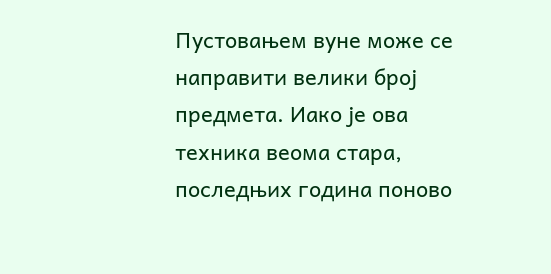Пустовањем вуне може се направити велики број предмета. Иако је ова техника веома стара, последњих година поново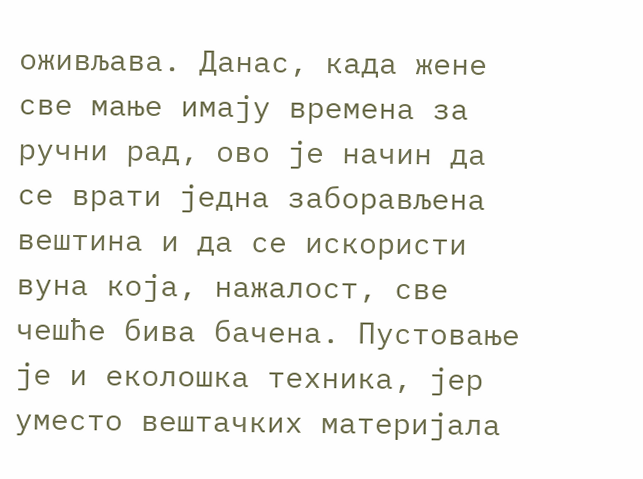оживљава. Данас, када жене све мање имају времена за ручни рад, ово је начин да се врати једна заборављена вештина и да се искористи вуна која, нажалост, све чешће бива бачена. Пустовање је и еколошка техника, јер уместо вештачких материјала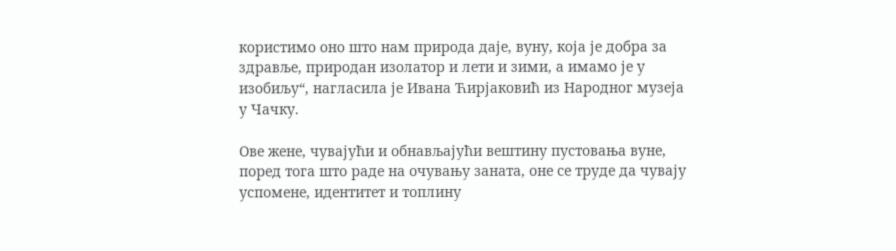користимо оно што нам природа даје, вуну, која је добра за здравље, природан изолатор и лети и зими, а имамо је у изобиљу“, нагласила је Ивана Ћирјаковић из Народног музеја у Чачку.

Ове жене, чувајући и обнављајући вештину пустовања вуне, поред тога што раде на очувању заната, оне се труде да чувају успомене, идентитет и топлину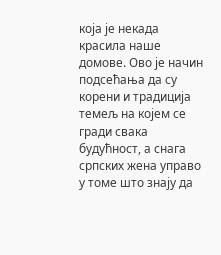која је некада красила наше домове. Ово је начин подсећања да су корени и традиција темељ на којем се гради свака будућност, а снага српских жена управо у томе што знају да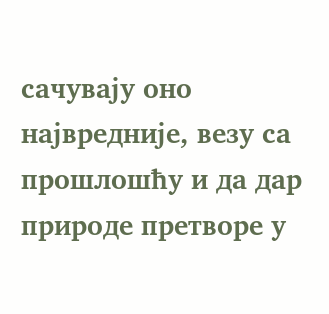сачувају оно највредније, везу са прошлошћу и да дар природе претворе у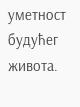уметност будућег живота.